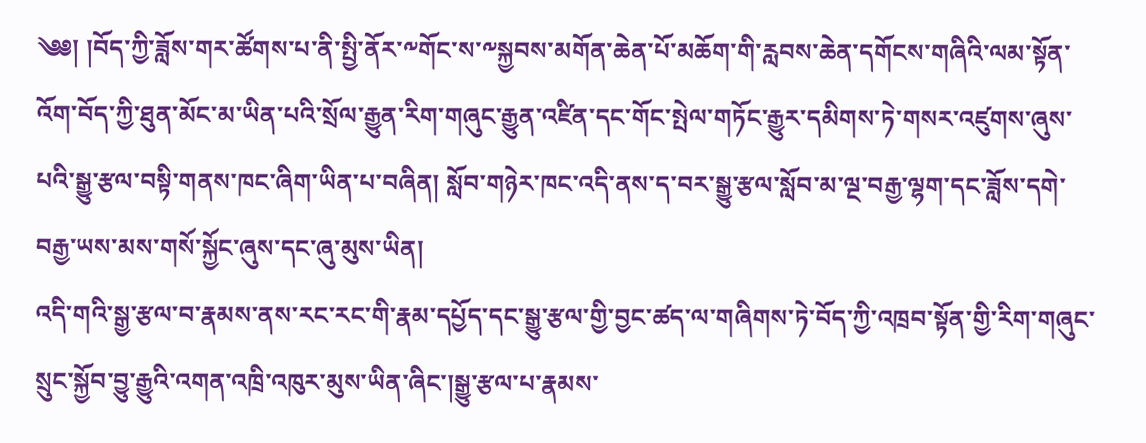༄༅། །བོད་ཀྱི་ཟློས་གར་ཚོགས་པ་ནི་སྤྱི་ནོར་༸གོང་ས་༸སྐྱབས་མགོན་ཆེན་པོ་མཆོག་གི་རླབས་ཆེན་དགོངས་གཞིའི་ལམ་སྟོན་འོག་བོད་ཀྱི་ཐུན་མོང་མ་ཡིན་པའི་སྲོལ་རྒྱུན་རིག་གཞུང་རྒྱུན་འཛིན་དང་གོང་སྤེལ་གཏོང་རྒྱུར་དམིགས་ཏེ་གསར་འཛུགས་ཞུས་པའི་སྒྱུ་རྩལ་བསྟི་གནས་ཁང་ཞིག་ཡིན་པ་བཞིན། སློབ་གཉེར་ཁང་འདི་ནས་ད་བར་སྒྱུ་རྩལ་སློབ་མ་ལྔ་བརྒྱ་ལྷག་དང་ཟློས་དགེ་བརྒྱ་ཡས་མས་གསོ་སྐྱོང་ཞུས་དང་ཞུ་མུས་ཡིན།
འདི་གའི་སྒྱ་རྩལ་བ་རྣམས་ནས་རང་རང་གི་རྣམ་དཔྱོད་དང་སྒྱུ་རྩལ་གྱི་བྱང་ཚད་ལ་གཞིགས་ཏེ་བོད་ཀྱི་འཁྲབ་སྟོན་གྱི་རིག་གཞུང་སྲུང་སྐྱོབ་བྱུ་རྒྱུའི་འགན་འཁྲི་འཁུར་མུས་ཡིན་ཞིང་།སྒྱུ་རྩལ་པ་རྣམས་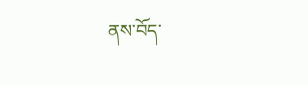ནས་བོད་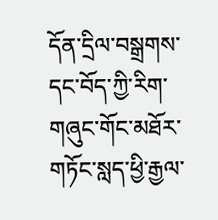དོན་དྲིལ་བསྒྲགས་དང་བོད་ཀྱི་རིག་གཞུང་གོང་མཐོར་གཏོང་སླད་ཕྱི་རྒྱལ་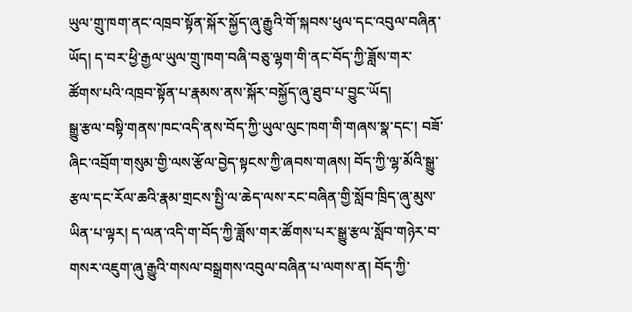ཡུལ་གྲུ་ཁག་ནང་འཁྲབ་སྟོན་སྐོར་སྐྱོད་ཞུ་རྒྱུའི་གོ་སྐབས་ཕུལ་དང་འབུལ་བཞིན་ཡོད། ད་བར་ཕྱི་རྒྱལ་ཡུལ་གྲུ་ཁག་བཞི་བཅུ་ལྷག་གི་ནང་བོད་ཀྱི་ཟློས་གར་ཚོགས་པའི་འཁྲབ་སྟོན་པ་རྣམས་ནས་སྐོར་བསྐྱོད་ཞུ་ཐུབ་པ་བྱུང་ཡོད།
སྒྱུ་རྩལ་བསྟི་གནས་ཁང་འདི་ནས་བོད་ཀྱི་ཡུལ་ལུང་ཁག་གི་གཞས་སྣ་དང་། བཟོ་ཞིང་འབྲོག་གསུམ་གྱི་ལས་རྩོལ་བྱེད་སྟངས་ཀྱི་ཞབས་གཞས། བོད་ཀྱི་ལྷ་མོའི་སྒྱུ་རྩལ་དང་རོལ་ཆའི་རྣམ་གྲངས་སྤྱི་ལ་ཆེད་ལས་རང་བཞིན་གྱི་སློབ་ཁྲིད་ཞུ་མུས་ཡིན་པ་ལྟར། ད་ལན་འདི་ག་བོད་ཀྱི་ཟློས་གར་ཚོགས་པར་སྒྱུ་རྩལ་སློབ་གཉེར་བ་གསར་འཇུག་ཞུ་རྒྱུའི་གསལ་བསྒྲགས་འབུལ་བཞིན་པ་ལགས་ན། བོད་ཀྱི་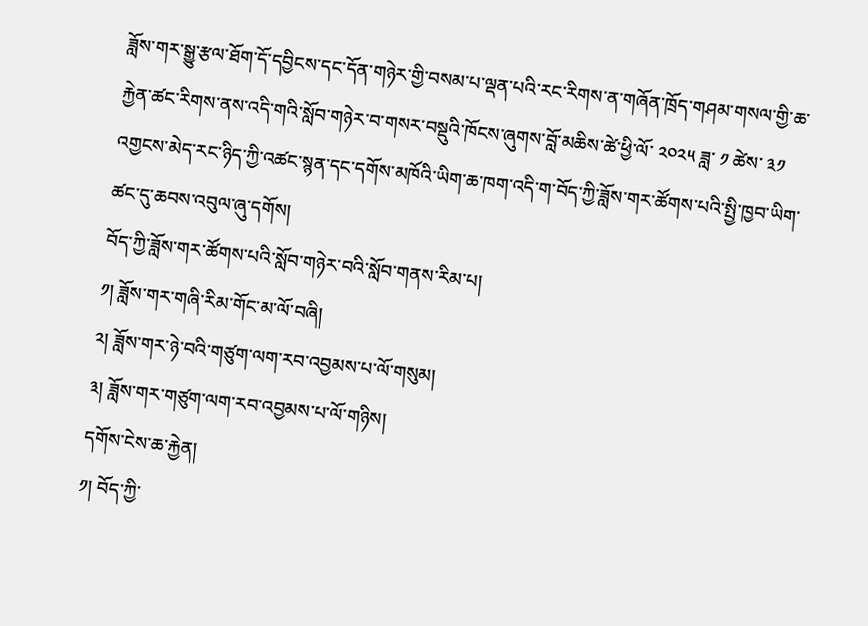ཟློས་གར་སྒྱུ་རྩལ་ཐོག་དོ་དབྱིངས་དང་དོན་གཉེར་གྱི་བསམ་པ་ལྡན་པའི་རང་རིགས་ན་གཞོན་ཁྲོད་གཤམ་གསལ་གྱི་ཆ་རྐྱེན་ཚང་རིགས་ནས་འདི་གའི་སློབ་གཉེར་བ་གསར་བསྡུའི་ཁོངས་ཞུགས་བློ་མཆིས་ཚེ་ཕྱི་ལོ་ ༢༠༢༥ ཟླ་ ༡ ཚེས་ ༣༡ འགྱངས་མེད་རང་ཉིད་ཀྱི་འཚང་སྙན་དང་དགོས་མཁོའི་ཡིག་ཆ་ཁག་འདི་ག་བོད་ཀྱི་ཟློས་གར་ཚོགས་པའི་སྤྱི་ཁྱབ་ཡིག་ཚང་དུ་ཆབས་འབུལ་ཞུ་དགོས།
བོད་ཀྱི་ཟློས་གར་ཚོགས་པའི་སློབ་གཉེར་བའི་སློབ་གནས་རིམ་པ།
༡། ཟློས་གར་གཞི་རིམ་གོང་མ་ལོ་བཞི།
༢། ཟློས་གར་ཉེ་བའི་གཙུག་ལག་རབ་འབྱམས་པ་ལོ་གསུམ།
༣། ཟློས་གར་གཙུག་ལག་རབ་འབྱམས་པ་ལོ་གཉིས།
དགོས་ངེས་ཆ་རྐྱེན།
༡། བོད་ཀྱི་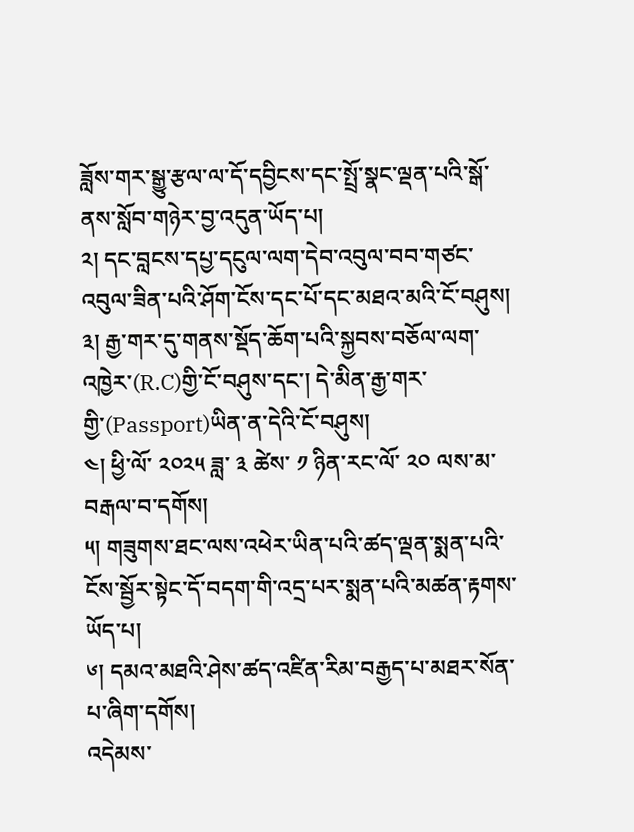ཟློས་གར་སྒྱུ་རྩལ་ལ་དོ་དབྱིངས་དང་སྤྲོ་སྣང་ལྡན་པའི་སྒོ་ནས་སློབ་གཉེར་བྱ་འདུན་ཡོད་པ།
༢། དང་བླངས་དཔྱ་དངུལ་ལག་དེབ་འབུལ་བབ་གཙང་འབུལ་ཟིན་པའི་ཤོག་ངོས་དང་པོ་དང་མཐའ་མའི་ངོ་བཤུས།
༣། རྒྱ་གར་དུ་གནས་སྡོད་ཆོག་པའི་སྐྱབས་བཅོལ་ལག་འཁྱེར་(R.C)གྱི་ངོ་བཤུས་དང་། དེ་མིན་རྒྱ་གར་གྱི་(Passport)ཡིན་ན་དེའི་ངོ་བཤུས།
༤། ཕྱི་ལོ་ ༢༠༢༥ ཟླ་ ༣ ཚེས་ ༡ ཉིན་རང་ལོ་ ༢༠ ལས་མ་བརྒལ་བ་དགོས།
༥། གཟུགས་ཐང་ལས་འཕེར་ཡིན་པའི་ཚད་ལྡན་སྨན་པའི་ངོས་སྦྱོར་སྟེང་དོ་བདག་གི་འདྲ་པར་སྨན་པའི་མཚན་རྟགས་ཡོད་པ།
༦། དམའ་མཐའི་ཤེས་ཚད་འཛིན་རིམ་བརྒྱད་པ་མཐར་སོན་པ་ཞིག་དགོས།
འདེམས་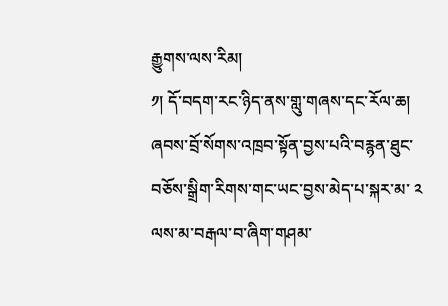རྒྱུགས་ལས་རིམ།
༡། དོ་བདག་རང་ཉིད་ནས་གླུ་གཞས་དང་རོལ་ཆ། ཞབས་བྲོ་སོགས་འཁྲབ་སྟོན་བྱས་པའི་བརྙན་ཐུང་བཅོས་སྒྲིག་རིགས་གང་ཡང་བྱས་མེད་པ་སྐར་མ་ ༢ ལས་མ་བརྒལ་བ་ཞིག་གཤམ་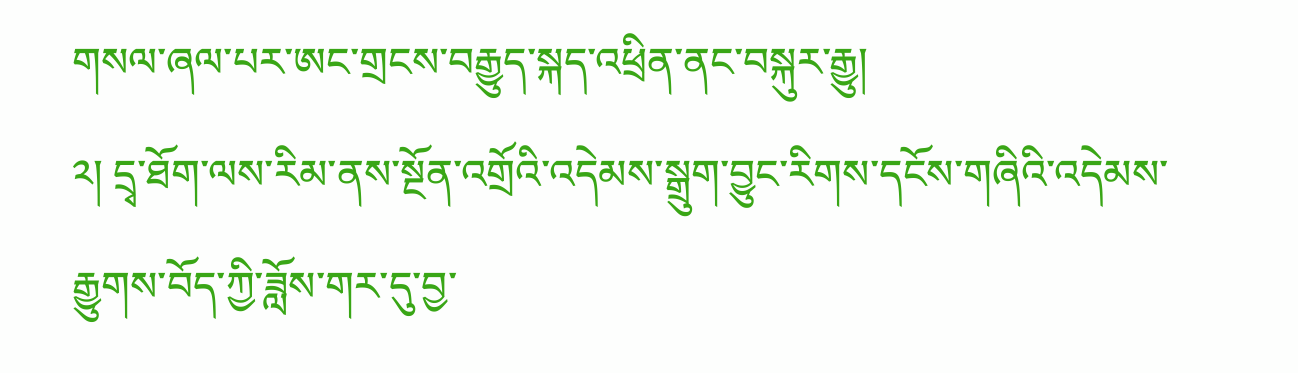གསལ་ཞལ་པར་ཨང་གྲངས་བརྒྱུད་སྐད་འཕྲིན་ནང་བསྐུར་རྒྱུ།
༢། དྲྭ་ཐོག་ལས་རིམ་ནས་སྔོན་འགྲོའི་འདེམས་སྒྲུག་བྱུང་རིགས་དངོས་གཞིའི་འདེམས་རྒྱུགས་བོད་ཀྱི་ཟློས་གར་དུ་བྱ་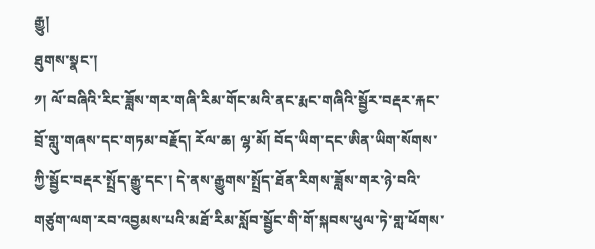རྒྱུ།
ཐུགས་སྣང་།
༡། ལོ་བཞིའི་རིང་ཟློས་གར་གཞི་རིམ་གོང་མའི་ནང་རྨང་གཞིའི་སྦྱོར་བརྡར་རྐང་བྲོ་གླུ་གཞས་དང་གཏམ་བརྗོད། རོལ་ཆ། ལྷ་མོ། བོད་ཡིག་དང་ཨིན་ཡིག་སོགས་ཀྱི་སྦྱོང་བརྡར་སྤྲོད་རྒྱུ་དང་། དེ་ནས་རྒྱུགས་སྤྲོད་ཐོན་རིགས་ཟློས་གར་ཉེ་བའི་གཙུག་ལག་རབ་འབྱམས་པའི་མཐོ་རིམ་སློབ་སྦྱོང་གི་གོ་སྐབས་ཕུལ་ཏེ་གླ་ཕོགས་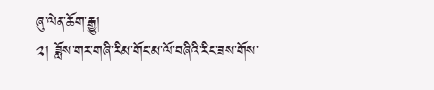ཞུ་ལེན་ཆོག་རྒྱུ།
༢། ཟློས་གར་གཞི་རིམ་གོང་མ་ལོ་བཞིའི་རིང་ཟས་གོས་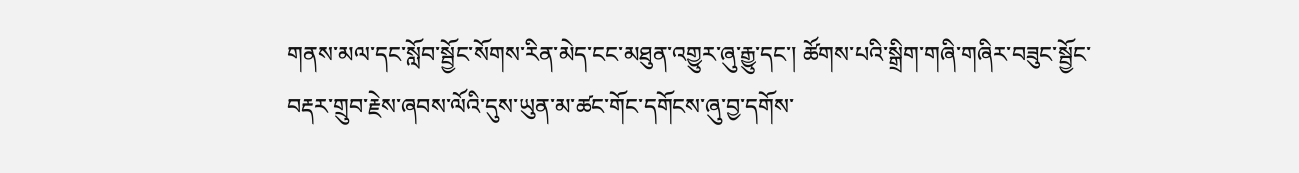གནས་མལ་དང་སློབ་སྦྱོང་སོགས་རིན་མེད་ངང་མཐུན་འགྱུར་ཞུ་རྒྱུ་དང་། ཚོགས་པའི་སྒྲིག་གཞི་གཞིར་བཟུང་སྦྱོང་བརྡར་གྲུབ་རྗེས་ཞབས་ལོའི་དུས་ཡུན་མ་ཚང་གོང་དགོངས་ཞུ་བྱ་དགོས་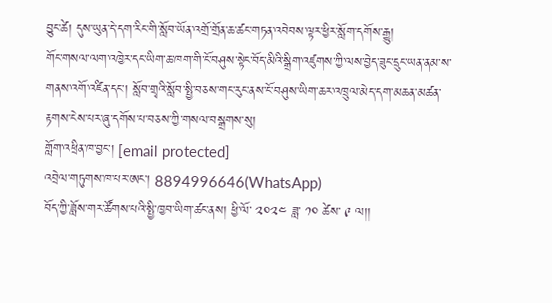བྱུང་ཚེ། དུས་ཡུན་དེ་དག་རིང་གི་སློབ་ཡོན་འགྲོ་གྲོན་ཆ་ཚང་གཏན་འབེབས་ལྟར་ཕྱིར་སློག་དགོས་རྒྱུ།
གོང་གསལ་ལག་འཁྱེར་དང་ཡིག་ཆ་ཁག་གི་ངོ་བཤུས་སྟེང་བོད་མིའི་སྒྲིག་འཛུགས་ཀྱི་ལས་བྱེད་ཟུང་དྲུང་ཡན་ནམ་ས་གནས་འགོ་འཛིན་དང་། སློབ་གྲྭའི་སློབ་སྤྱི་བཅས་གང་རུང་ནས་ངོ་བཤུས་ཡིག་ཆར་འཁྲུལ་མེད་དག་མཆན་མཚན་རྟགས་ངེས་པར་ཞུ་དགོས་པ་བཅས་ཀྱི་གསལ་བསྒྲགས་སུ།
གློག་འཕྲིན་ཁ་བྱང་། [email protected]
འབྲེལ་གཏུགས་ཁ་པར་ཨང་། 8894996646(WhatsApp)
བོད་ཀྱི་ཟློས་གར་ཚོགས་པའི་སྤྱི་ཁྱབ་ཡིག་ཚང་ནས། ཕྱི་ལོ་ ༢༠༢༤ ཟླ་ ༡༠ ཚེས་ ༩ ལ།།